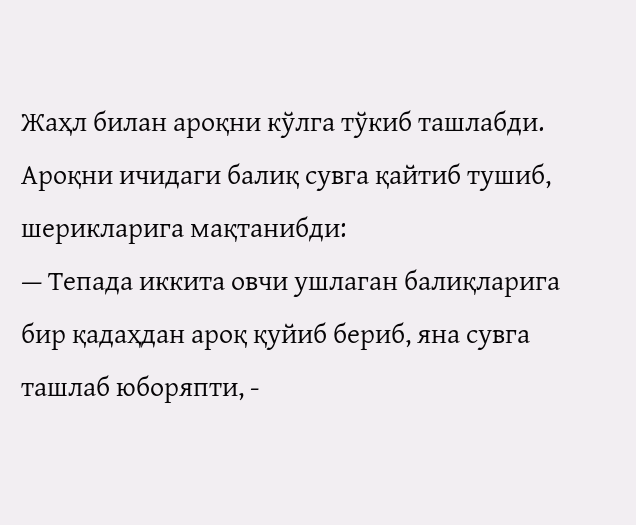Жаҳл билан ароқни кўлга тўкиб ташлабди. Ароқни ичидаги балиқ сувга қайтиб тушиб, шерикларига мақтанибди:
— Тепада иккита овчи ушлаган балиқларига бир қадаҳдан ароқ қуйиб бериб, яна сувга ташлаб юборяпти, -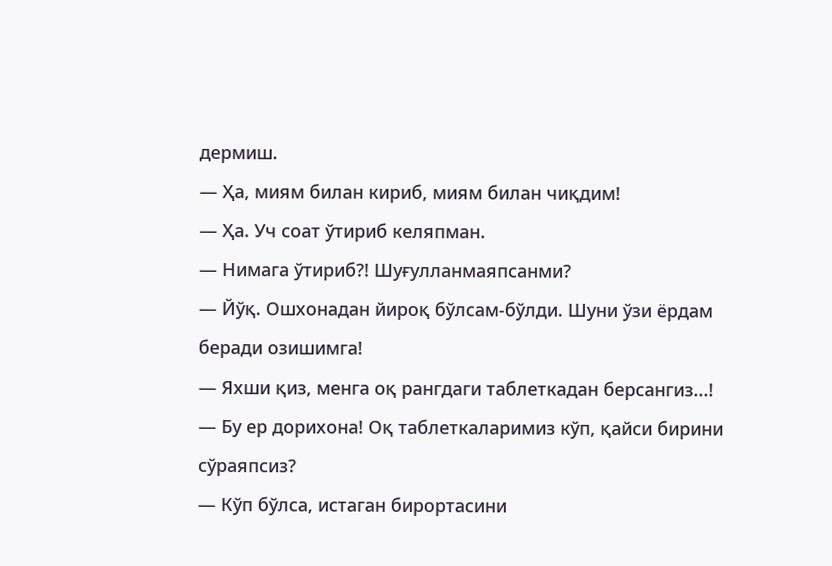дермиш.
— Ҳа, миям билан кириб, миям билан чиқдим!
— Ҳа. Уч соат ўтириб келяпман.
— Нимага ўтириб?! Шуғулланмаяпсанми?
— Йўқ. Ошхонадан йироқ бўлсам-бўлди. Шуни ўзи ёрдам беради озишимга!
— Яхши қиз, менга оқ рангдаги таблеткадан берсангиз...!
— Бу ер дорихона! Оқ таблеткаларимиз кўп, қайси бирини сўраяпсиз?
— Кўп бўлса, истаган бирортасини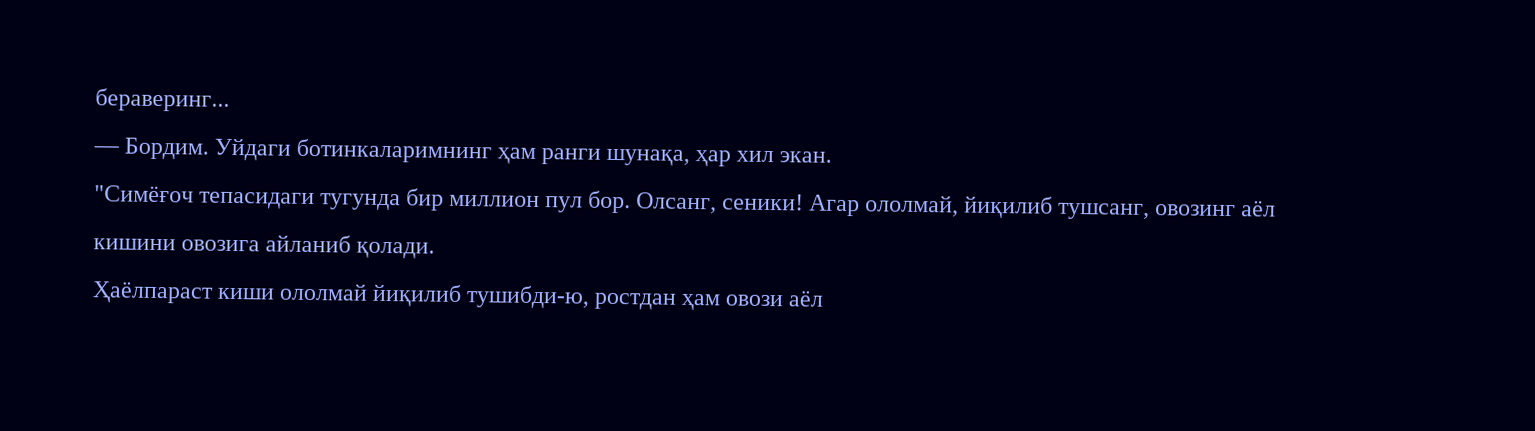бераверинг...
— Бордим. Уйдаги ботинкаларимнинг ҳам ранги шунақа, ҳар хил экан.
"Симёғоч тепасидаги тугунда бир миллион пул бор. Олсанг, сеники! Агар ололмай, йиқилиб тушсанг, овозинг аёл кишини овозига айланиб қолади.
Ҳаёлпараст киши ололмай йиқилиб тушибди-ю, ростдан ҳам овози аёл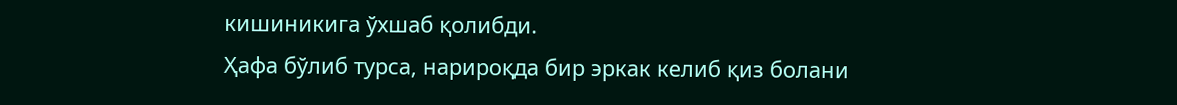кишиникига ўхшаб қолибди.
Ҳафа бўлиб турса, нарироқда бир эркак келиб қиз болани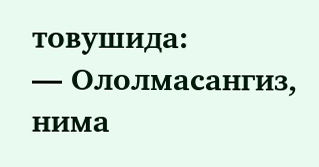товушида:
— Ололмасангиз, нима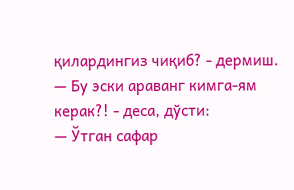қилардингиз чиқиб? - дермиш.
— Бу эски араванг кимга-ям керак?! - деса, дўсти:
— Ўтган сафар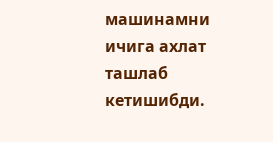машинамни ичига ахлат ташлаб кетишибди.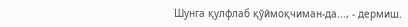Шунга қулфлаб қўймоқчиман-да..., - дермиш.